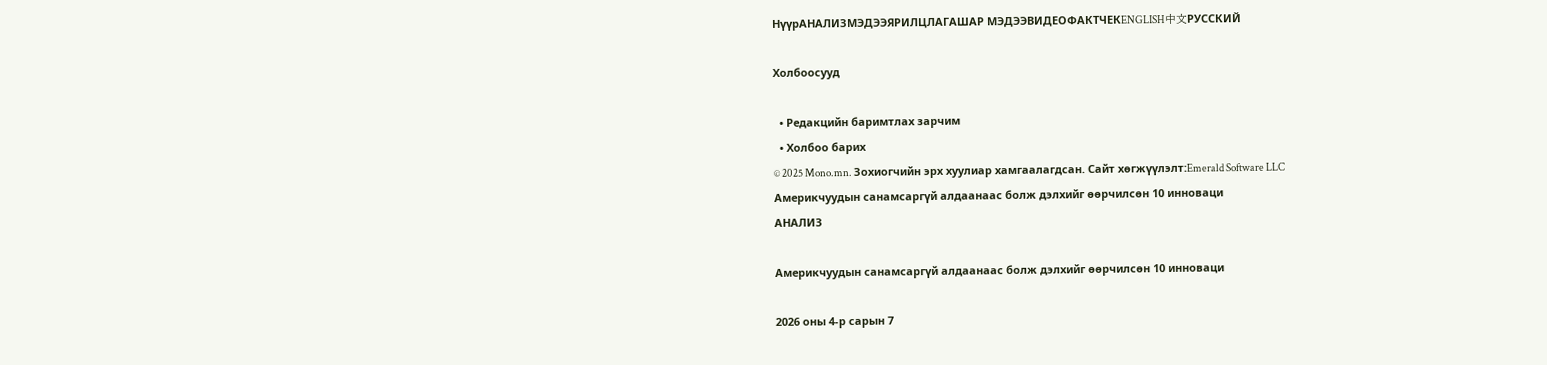НүүрАНАЛИЗМЭДЭЭЯРИЛЦЛАГАШАР МЭДЭЭВИДЕОФАКТЧЕКENGLISH中文РУССКИЙ

Холбоосууд

  • Редакцийн баримтлах зарчим
  • Холбоо барих
© 2025 Mono.mn. Зохиогчийн эрх хуулиар хамгаалагдсан. Сайт хөгжүүлэлт:Emerald Software LLC
Америкчуудын санамсаргүй алдаанаас болж дэлхийг өөрчилсөн 10 инноваци
АНАЛИЗ

Америкчуудын санамсаргүй алдаанаас болж дэлхийг өөрчилсөн 10 инноваци

2026 оны 4-р сарын 7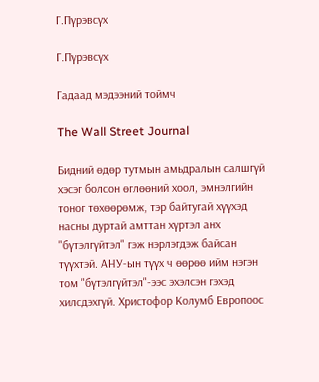Г.Пүрэвсүх

Г.Пүрэвсүх

Гадаад мэдээний тоймч

The Wall Street Journal

Бидний өдөр тутмын амьдралын салшгүй хэсэг болсон өглөөний хоол, эмнэлгийн тоног төхөөрөмж, тэр байтугай хүүхэд насны дуртай амттан хүртэл анх "бүтэлгүйтэл" гэж нэрлэгдэж байсан түүхтэй. АНУ-ын түүх ч өөрөө ийм нэгэн том "бүтэлгүйтэл"-ээс эхэлсэн гэхэд хилсдэхгүй. Христофор Колумб Европоос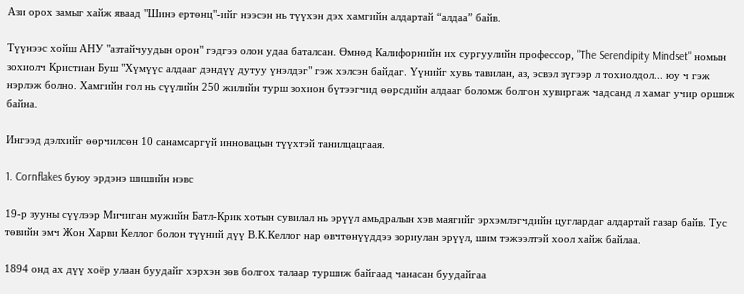Ази орох замыг хайж яваад "Шинэ ертөнц"-ийг нээсэн нь түүхэн дэх хамгийн алдартай “алдаа” байв.

Түүнээс хойш АНУ "азтайчуудын орон" гэдгээ олон удаа баталсан. Өмнөд Калифорнийн их сургуулийн профессор, "The Serendipity Mindset" номын зохиолч Кристиан Буш "Хүмүүс алдааг дэндүү дутуу үнэлдэг" гэж хэлсэн байдаг. Үүнийг хувь тавилан, аз, эсвэл зүгээр л тохиолдол... юу ч гэж нэрлэж болно. Хамгийн гол нь сүүлийн 250 жилийн турш зохион бүтээгчид өөрсдийн алдааг боломж болгон хувиргаж чадсанд л хамаг учир оршиж байна.

Ингээд дэлхийг өөрчилсөн 10 санамсаргүй инновацын түүхтэй танилцацгаая.

1. Cornflakes буюу эрдэнэ шишийн нэвс

19-р зууны сүүлээр Мичиган мужийн Батл-Крик хотын сувилал нь эрүүл амьдралын хэв маягийг эрхэмлэгчдийн цуглардаг алдартай газар байв. Тус төвийн эмч Жон Харви Келлог болон түүний дүү В.К.Келлог нар өвчтөнүүддээ зориулан эрүүл, шим тэжээлтэй хоол хайж байлаа.

1894 онд ах дүү хоёр улаан буудайг хэрхэн зөв болгох талаар туршиж байгаад чанасан буудайгаа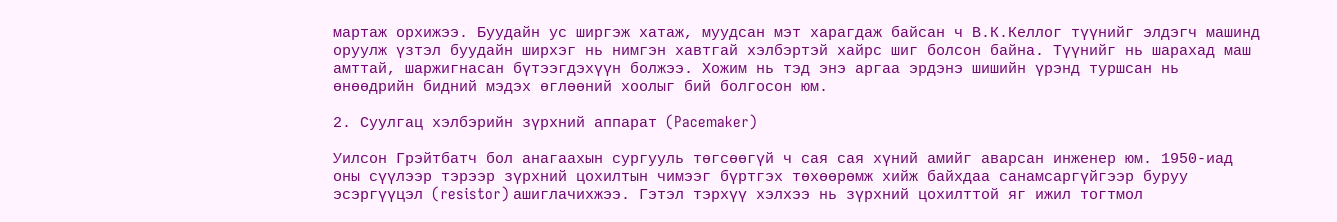мартаж орхижээ. Буудайн ус ширгэж хатаж, муудсан мэт харагдаж байсан ч В.К.Келлог түүнийг элдэгч машинд оруулж үзтэл буудайн ширхэг нь нимгэн хавтгай хэлбэртэй хайрс шиг болсон байна. Түүнийг нь шарахад маш амттай, шаржигнасан бүтээгдэхүүн болжээ. Хожим нь тэд энэ аргаа эрдэнэ шишийн үрэнд туршсан нь өнөөдрийн бидний мэдэх өглөөний хоолыг бий болгосон юм.

2. Суулгац хэлбэрийн зүрхний аппарат (Pacemaker)

Уилсон Грэйтбатч бол анагаахын сургууль төгсөөгүй ч сая сая хүний амийг аварсан инженер юм. 1950-иад оны сүүлээр тэрээр зүрхний цохилтын чимээг бүртгэх төхөөрөмж хийж байхдаа санамсаргүйгээр буруу эсэргүүцэл (resistor) ашиглачихжээ. Гэтэл тэрхүү хэлхээ нь зүрхний цохилттой яг ижил тогтмол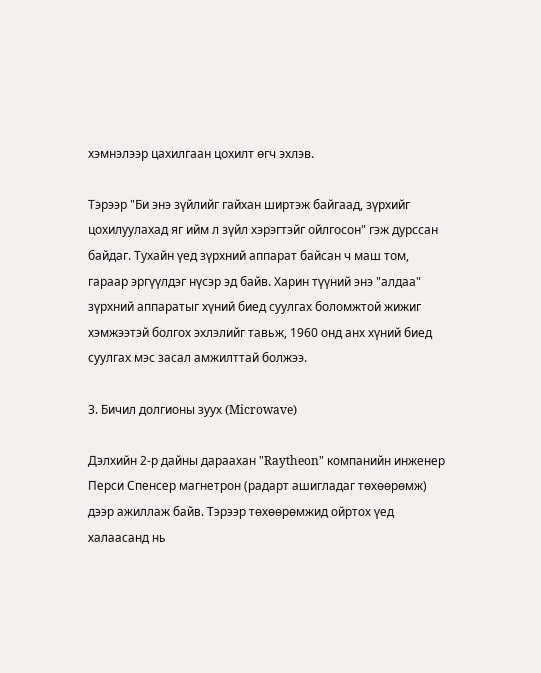хэмнэлээр цахилгаан цохилт өгч эхлэв.

Тэрээр "Би энэ зүйлийг гайхан ширтэж байгаад, зүрхийг цохилуулахад яг ийм л зүйл хэрэгтэйг ойлгосон" гэж дурссан байдаг. Тухайн үед зүрхний аппарат байсан ч маш том, гараар эргүүлдэг нүсэр эд байв. Харин түүний энэ "алдаа" зүрхний аппаратыг хүний биед суулгах боломжтой жижиг хэмжээтэй болгох эхлэлийг тавьж, 1960 онд анх хүний биед суулгах мэс засал амжилттай болжээ.

3. Бичил долгионы зуух (Microwave)

Дэлхийн 2-р дайны дараахан "Raytheon" компанийн инженер Перси Спенсер магнетрон (радарт ашигладаг төхөөрөмж) дээр ажиллаж байв. Тэрээр төхөөрөмжид ойртох үед халаасанд нь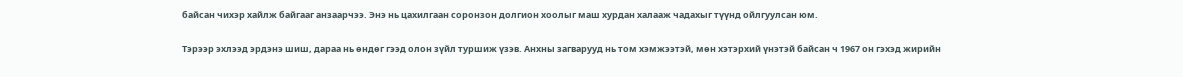байсан чихэр хайлж байгааг анзаарчээ. Энэ нь цахилгаан соронзон долгион хоолыг маш хурдан халааж чадахыг түүнд ойлгуулсан юм.

Тэрээр эхлээд эрдэнэ шиш, дараа нь өндөг гээд олон зүйл туршиж үзэв. Анхны загварууд нь том хэмжээтэй, мөн хэтэрхий үнэтэй байсан ч 1967 он гэхэд жирийн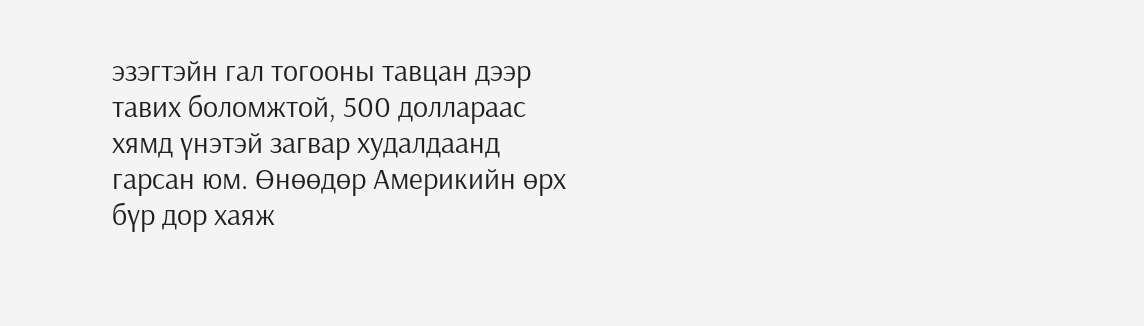эзэгтэйн гал тогооны тавцан дээр тавих боломжтой, 500 доллараас хямд үнэтэй загвар худалдаанд гарсан юм. Өнөөдөр Америкийн өрх бүр дор хаяж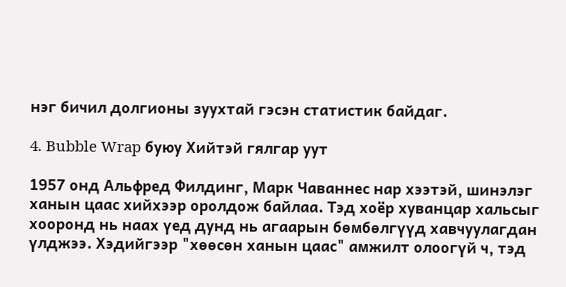нэг бичил долгионы зуухтай гэсэн статистик байдаг.

4. Bubble Wrap буюу Хийтэй гялгар уут

1957 онд Альфред Филдинг, Марк Чаваннес нар хээтэй, шинэлэг ханын цаас хийхээр оролдож байлаа. Тэд хоёр хуванцар хальсыг хооронд нь наах үед дунд нь агаарын бөмбөлгүүд хавчуулагдан үлджээ. Хэдийгээр "хөөсөн ханын цаас" амжилт олоогүй ч, тэд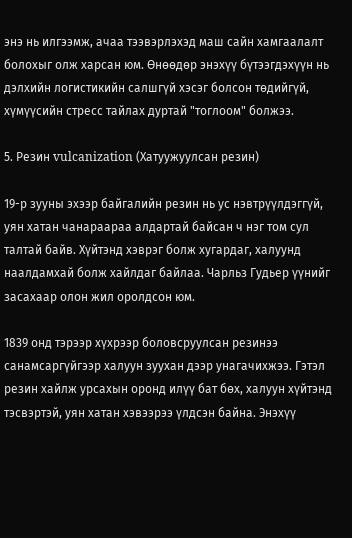энэ нь илгээмж, ачаа тээвэрлэхэд маш сайн хамгаалалт болохыг олж харсан юм. Өнөөдөр энэхүү бүтээгдэхүүн нь дэлхийн логистикийн салшгүй хэсэг болсон төдийгүй, хүмүүсийн стресс тайлах дуртай "тоглоом" болжээ.

5. Резин vulcanization (Хатуужуулсан резин)

19-р зууны эхээр байгалийн резин нь ус нэвтрүүлдэггүй, уян хатан чанараараа алдартай байсан ч нэг том сул талтай байв. Хүйтэнд хэврэг болж хугардаг, халуунд наалдамхай болж хайлдаг байлаа. Чарльз Гудьер үүнийг засахаар олон жил оролдсон юм.

1839 онд тэрээр хүхрээр боловсруулсан резинээ санамсаргүйгээр халуун зуухан дээр унагачихжээ. Гэтэл резин хайлж урсахын оронд илүү бат бөх, халуун хүйтэнд тэсвэртэй, уян хатан хэвээрээ үлдсэн байна. Энэхүү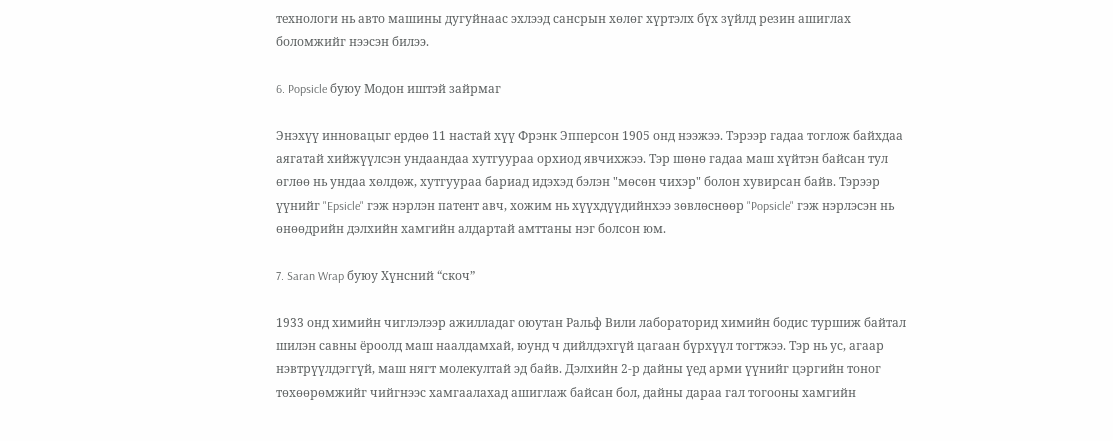технологи нь авто машины дугуйнаас эхлээд сансрын хөлөг хүртэлх бүх зүйлд резин ашиглах боломжийг нээсэн билээ.

6. Popsicle буюу Модон иштэй зайрмаг

Энэхүү инновацыг ердөө 11 настай хүү Фрэнк Эпперсон 1905 онд нээжээ. Тэрээр гадаа тоглож байхдаа аягатай хийжүүлсэн ундаандаа хутгуураа орхиод явчихжээ. Тэр шөнө гадаа маш хүйтэн байсан тул өглөө нь ундаа хөлдөж, хутгуураа бариад идэхэд бэлэн "мөсөн чихэр" болон хувирсан байв. Тэрээр үүнийг "Epsicle" гэж нэрлэн патент авч, хожим нь хүүхдүүдийнхээ зөвлөснөөр "Popsicle" гэж нэрлэсэн нь өнөөдрийн дэлхийн хамгийн алдартай амттаны нэг болсон юм.

7. Saran Wrap буюу Хүнсний “скоч”

1933 онд химийн чиглэлээр ажилладаг оюутан Ральф Вили лабораторид химийн бодис туршиж байтал шилэн савны ёроолд маш наалдамхай, юунд ч дийлдэхгүй цагаан бүрхүүл тогтжээ. Тэр нь ус, агаар нэвтрүүлдэггүй, маш нягт молекултай эд байв. Дэлхийн 2-р дайны үед арми үүнийг цэргийн тоног төхөөрөмжийг чийгнээс хамгаалахад ашиглаж байсан бол, дайны дараа гал тогооны хамгийн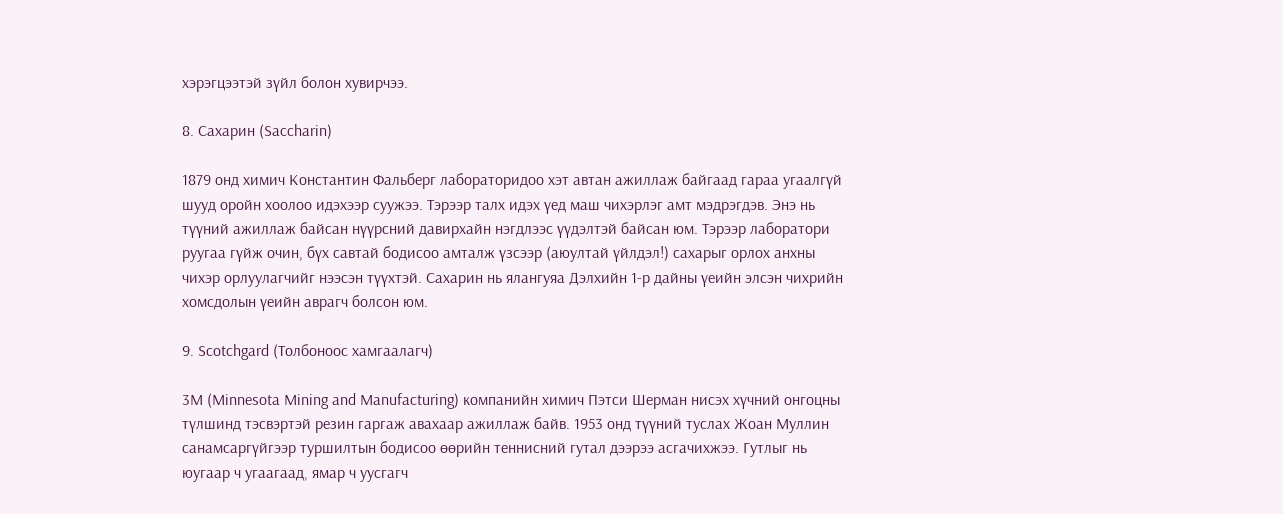хэрэгцээтэй зүйл болон хувирчээ.

8. Сахарин (Saccharin)

1879 онд химич Константин Фальберг лабораторидоо хэт автан ажиллаж байгаад гараа угаалгүй шууд оройн хоолоо идэхээр суужээ. Тэрээр талх идэх үед маш чихэрлэг амт мэдрэгдэв. Энэ нь түүний ажиллаж байсан нүүрсний давирхайн нэгдлээс үүдэлтэй байсан юм. Тэрээр лаборатори руугаа гүйж очин, бүх савтай бодисоо амталж үзсээр (аюултай үйлдэл!) сахарыг орлох анхны чихэр орлуулагчийг нээсэн түүхтэй. Сахарин нь ялангуяа Дэлхийн 1-р дайны үеийн элсэн чихрийн хомсдолын үеийн аврагч болсон юм.

9. Scotchgard (Толбоноос хамгаалагч)

3M (Minnesota Mining and Manufacturing) компанийн химич Пэтси Шерман нисэх хүчний онгоцны түлшинд тэсвэртэй резин гаргаж авахаар ажиллаж байв. 1953 онд түүний туслах Жоан Муллин санамсаргүйгээр туршилтын бодисоо өөрийн теннисний гутал дээрээ асгачихжээ. Гутлыг нь юугаар ч угаагаад, ямар ч уусгагч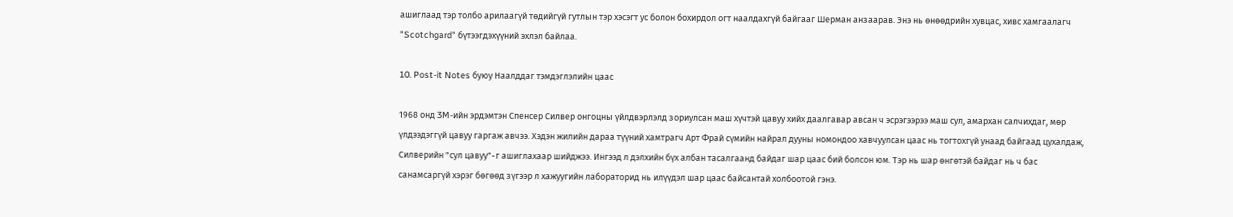ашиглаад тэр толбо арилаагүй төдийгүй гутлын тэр хэсэгт ус болон бохирдол огт наалдахгүй байгааг Шерман анзаарав. Энэ нь өнөөдрийн хувцас, хивс хамгаалагч "Scotchgard" бүтээгдэхүүний эхлэл байлаа.

10. Post-it Notes буюу Наалддаг тэмдэглэлийн цаас

1968 онд 3M-ийн эрдэмтэн Спенсер Силвер онгоцны үйлдвэрлэлд зориулсан маш хүчтэй цавуу хийх даалгавар авсан ч эсрэгээрээ маш сул, амархан салчихдаг, мөр үлдээдэггүй цавуу гаргаж авчээ. Хэдэн жилийн дараа түүний хамтрагч Арт Фрай сүмийн найрал дууны номондоо хавчуулсан цаас нь тогтохгүй унаад байгаад цухалдаж, Силверийн "сул цавуу"-г ашиглахаар шийджээ. Ингээд л дэлхийн бүх албан тасалгаанд байдаг шар цаас бий болсон юм. Тэр нь шар өнгөтэй байдаг нь ч бас санамсаргүй хэрэг бөгөөд зүгээр л хажуугийн лабораторид нь илүүдэл шар цаас байсантай холбоотой гэнэ.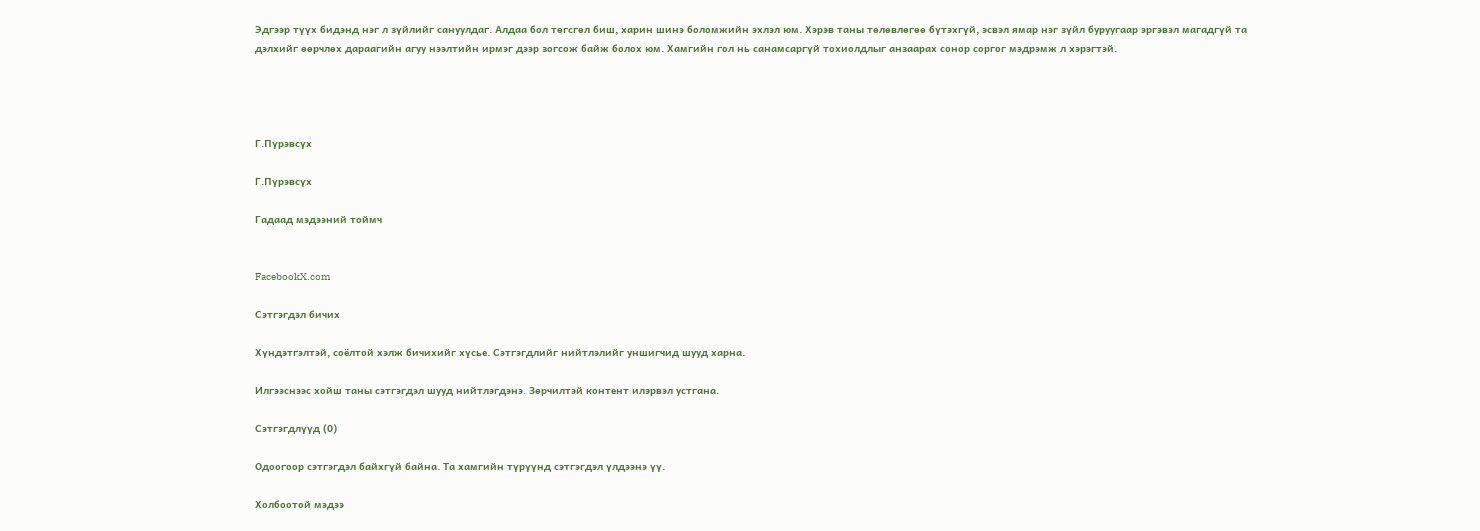Эдгээр түүх бидэнд нэг л зүйлийг сануулдаг. Алдаа бол төгсгөл биш, харин шинэ боломжийн эхлэл юм. Хэрэв таны төлөвлөгөө бүтэхгүй, эсвэл ямар нэг зүйл буруугаар эргэвэл магадгүй та дэлхийг өөрчлөх дараагийн агуу нээлтийн ирмэг дээр зогсож байж болох юм. Хамгийн гол нь санамсаргүй тохиолдлыг анзаарах сонор соргог мэдрэмж л хэрэгтэй.




Г.Пүрэвсүх

Г.Пүрэвсүх

Гадаад мэдээний тоймч


FacebookX.com

Сэтгэгдэл бичих

Хүндэтгэлтэй, соёлтой хэлж бичихийг хүсье. Сэтгэгдлийг нийтлэлийг уншигчид шууд харна.

Илгээснээс хойш таны сэтгэгдэл шууд нийтлэгдэнэ. Зөрчилтэй контент илэрвэл устгана.

Сэтгэгдлүүд (0)

Одоогоор сэтгэгдэл байхгүй байна. Та хамгийн түрүүнд сэтгэгдэл үлдээнэ үү.

Холбоотой мэдээ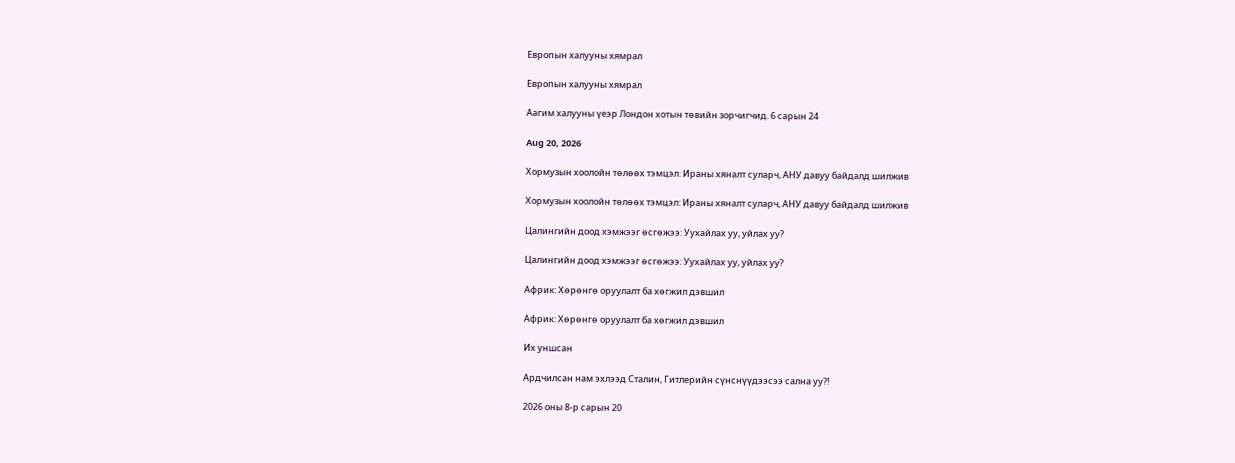Европын халууны хямрал

Европын халууны хямрал

Аагим халууны үеэр Лондон хотын төвийн зорчигчид. 6 сарын 24

Aug 20, 2026

Хормузын хоолойн төлөөх тэмцэл: Ираны хяналт суларч, АНУ давуу байдалд шилжив

Хормузын хоолойн төлөөх тэмцэл: Ираны хяналт суларч, АНУ давуу байдалд шилжив

Цалингийн доод хэмжээг өсгөжээ: Уухайлах уу, уйлах уу?

Цалингийн доод хэмжээг өсгөжээ: Уухайлах уу, уйлах уу?

Африк: Хөрөнгө оруулалт ба хөгжил дэвшил

Африк: Хөрөнгө оруулалт ба хөгжил дэвшил

Их уншсан

Ардчилсан нам эхлээд Сталин, Гитлерийн сүнснүүдээсээ сална уу?!

2026 оны 8-р сарын 20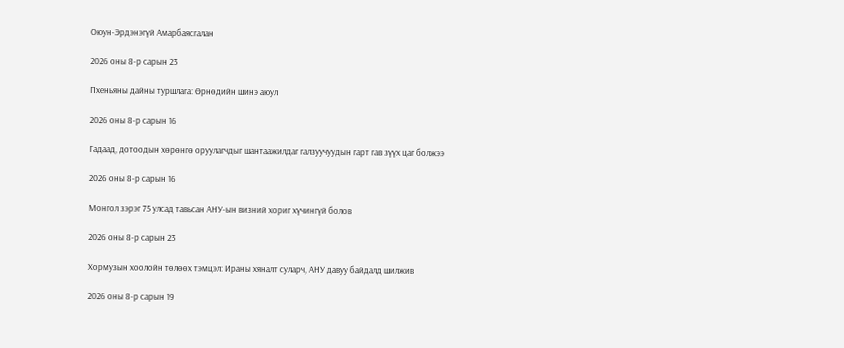Оюун-Эрдэнэгүй Амарбаясгалан

2026 оны 8-р сарын 23

Пхеньяны дайны туршлага: Өрнөдийн шинэ аюул

2026 оны 8-р сарын 16

Гадаад, дотоодын хөрөнгө оруулагчдыг шантаажилдаг галзуучуудын гарт гав зүүх цаг болжээ

2026 оны 8-р сарын 16

Монгол зэрэг 75 улсад тавьсан АНУ-ын визний хориг хүчингүй болов

2026 оны 8-р сарын 23

Хормузын хоолойн төлөөх тэмцэл: Ираны хяналт суларч, АНУ давуу байдалд шилжив

2026 оны 8-р сарын 19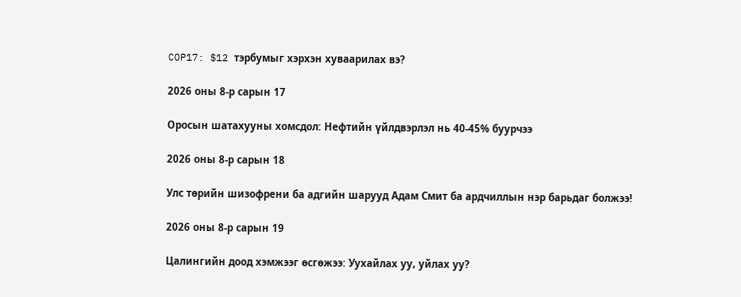COP17: $12 тэрбумыг хэрхэн хуваарилах вэ?

2026 оны 8-р сарын 17

Оросын шатахууны хомсдол: Нефтийн үйлдвэрлэл нь 40-45% буурчээ

2026 оны 8-р сарын 18

Улс төрийн шизофрени ба адгийн шарууд Адам Смит ба ардчиллын нэр барьдаг болжээ!

2026 оны 8-р сарын 19

Цалингийн доод хэмжээг өсгөжээ: Уухайлах уу, уйлах уу?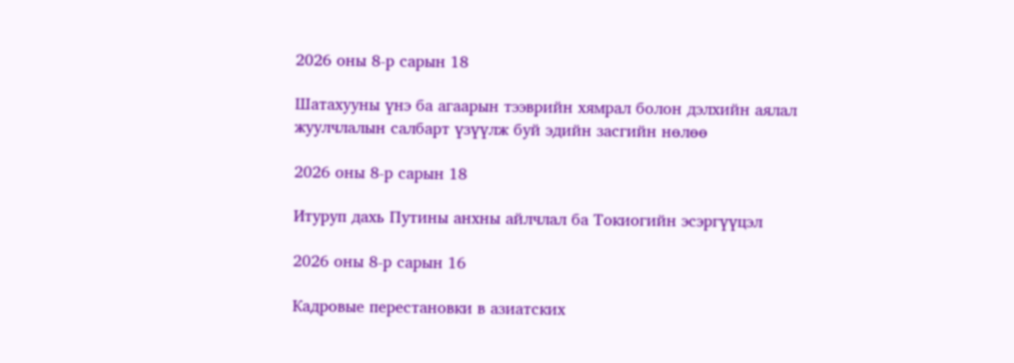2026 оны 8-р сарын 18

Шатахууны үнэ ба агаарын тээврийн хямрал болон дэлхийн аялал жуулчлалын салбарт үзүүлж буй эдийн засгийн нөлөө

2026 оны 8-р сарын 18

Итуруп дахь Путины анхны айлчлал ба Токиогийн эсэргүүцэл

2026 оны 8-р сарын 16

Кадровые перестановки в азиатских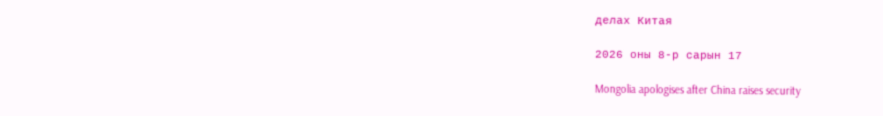делах Китая

2026 оны 8-р сарын 17

Mongolia apologises after China raises security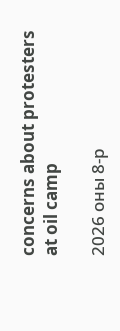concerns about protesters at oil camp

2026 оны 8-р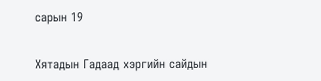сарын 19

Хятадын Гадаад хэргийн сайдын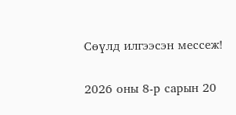Сөүлд илгээсэн мессеж!

2026 оны 8-р сарын 20